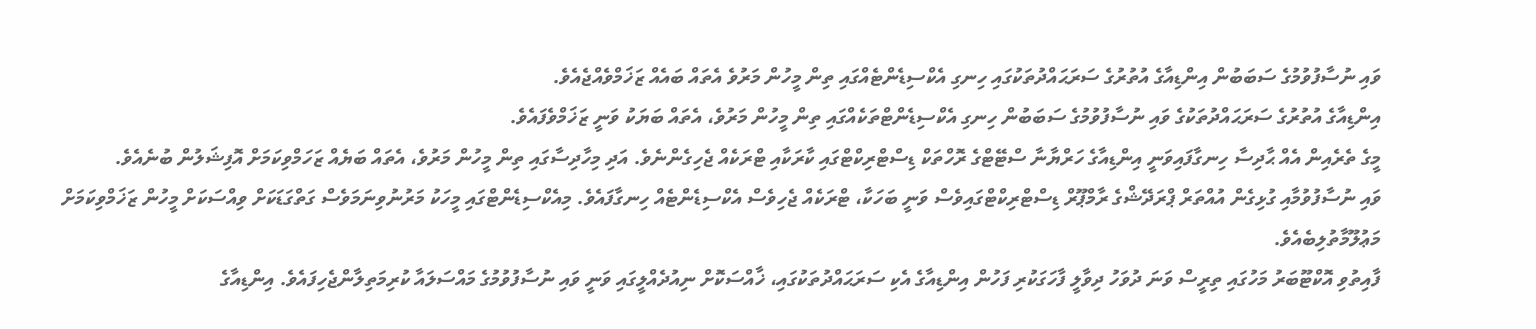ވައި ނުސާފުވުމުގެ ސަބަބުން އިންޑިއާގެ އުތުރުގެ ސަރަޙައްދުތަކުގައި ހިނގި އެކްސިޑެންޓެއްގައި ތިން މީހުން މަރުވެ އެތައް ބައެއް ޒަޚަމްވެއްޖެއެވެ.
އިންޑިއާގެ އުތުރުގެ ސަރަޙައްދުތަކުގެ ވައި ނުސާފުވުމުގެ ސަބަބުން ހިނގި އެކްސިޑެންޓްތަކެއްގައި ތިން މީހުން މަރުވެ، އެތައް ބަޔަކު ވަނީ ޒަޚަމްވެފައެވެ.
މީގެ ތެރެއިން އެއް ޙާދިސާ ހިނގާފައިވަނީ އިންޑިއާގެ ހަރްޔާނާ ސްޓޭޓްގެ ރޮހްތަކް ޑިސްޓްރިކްޓްގައި ކާރަކާއި ޓްރަކެއް ޖެހިގެންނެވެ. އަދި މިހާދިސާގައި ތިން މީހުން މަރުވެ، އެތައް ބަޔެއް ޒަހަމްވިކަމަށް އޮފިޝަލުން ބުނެއެވެ.
ވައި ނުސާފުވުމާއި ގުޅިގެން އުއްތަރް ޕްރަދޭޝްގެ ރާމްޕޫރް ޑިސްޓްރިކްޓްގައިވެސް ވަނީ ބަހަކާ، ޓްރަކެއް ޖެހިވެސް އެކްސިޑެންޓެއް ހިނގާފައެވެ. މިއެކްސިޑެންޓްގައި މީހަކު މަރުނުވިނަމަވެސް ގަތްގަޑަކަށް ވިއްސަކަށް މީހުން ޒަޚަމްވިކަމަށް މަޢުލޫމާތުލިބެއެވެ.
ފާއިތުވި އޮކްޓޫބަރު މަހުގައި ތިރީސް ވަނަ ދުވަހު ދިވާލީ ފާހަގަކުރި ފަހުން އިންޑިއާގެ އެކި ސަރަޙައްދުތަކުގައި، ޚާއްސަކޮށް ނިއުދެއްލީގައި ވަނީ ވައި ނުސާފުވުމުގެ މައްސަލައާ ކުރިމަތިލާންޖެހިފައެވެ. އިންޑިއާގެ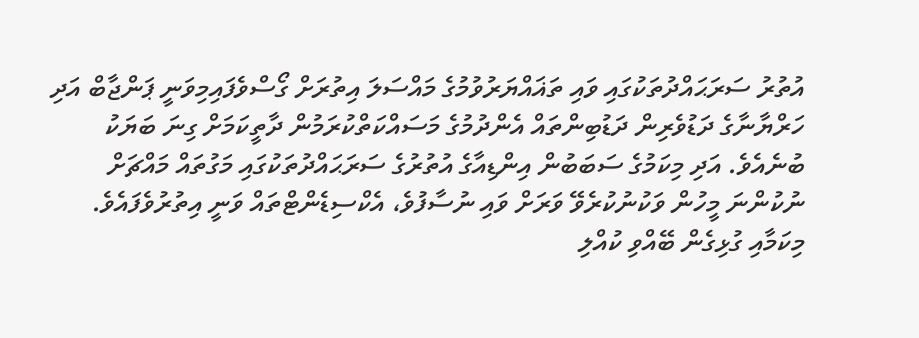އުތުރު ސަރަޙައްދުތަކުގައި ވައި ތަޣައްޔަރުވުމުގެ މައްސަލަ އިތުރަށް ގޯސްވެފައިމިވަނީ ޕަންޖާބް އަދި ހަރްޔާނާގެ ދަޑުވެރިން ދަޑުބިންތައް އެންދުމުގެ މަސައްކަތްކުރަމުން ދާތީކަމަށް ގިނަ ބަޔަކު ބުނެއެވެ. އަދި މިކަމުގެ ސަބަބުން އިންޑިއާގެ އުތުރުގެ ސަރަޙައްދުތަކުގައި މަގުތައް މައްޗަށް ނުކުންނަ މީހުން ވަކުނުކުރެވޭ ވަރަށް ވައި ނުސާފުވެ، އެކްސިޑެންޓްތައް ވަނީ އިތުރުވެފައެވެ.
މިކަމާއި ގުޅިގެން ބޭއްވި ކުއްލި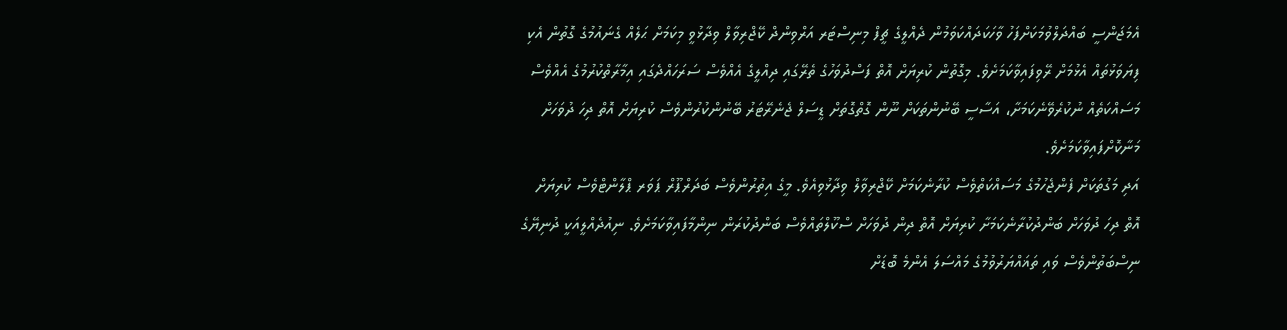އެމަޖަންސީ ބައްދަލްވުމަކަށްފަހު ވާހަކަދައްކަވަމުން ދެއްލީގެ ޗީފް މިނިސްޓަރ އަރްވިންދް ކޭޖްރިވާލް ވިދާޅުވީ މިކަމަށް ޙަލެއް ގެނައުމުގެ ގޮތުން އެކި ފިޔަވަޅުތައް އެޅުމަށް ރޭވިފައިވާކަމަށެވެ. މިގޮތުން ކުރިޔަށް އޮތް ފަސްދުވަހުގެ ތެރޭގައި ދިއްލީގެ އެއްވެސް ސަރަހައްދެގައި އިމާރާތްކުރުމުގެ އެއްވެސް މަސައްކަތެއް ނުކުރެވޭނެކަމަށާ، އަސާސީ ބޭނުންތަކަށް ނޫން ގޮތްގޮތަށް ޑީސަލް ޖެނެރޭޓަރު ބޭނުންކުރުންވެސް ކުރިޔަށް އޮތް ދިހަ ދުވަހަށް މަނާކޮށްފައިވާކަމަށެވެ.
އަދި މަގުތަކަށް ފެންޖެހުމުގެ މަސައްކަތްވެސް ކުރާނެކަމަށް ކޭޖްރިވާލް ވިދާޅުވިއެވެ. މީގެ އިތުރުންވެސް ބަދަރްޕޫރް ޕަވަރ ޕްލާންޓްވެސް ކުރިޔަށް އޮތް ދިހަ ދުވަހަށް ބަންދުކުރާނެކަމަށާ ކުރިޔަށް އޮތް ދިން ދުވަހަށް ސްކޫލްތައްވެސް ބަންދުކުރަން ނިންމާފައިވާކަމަށެވެ. ނިއުދެއްލީއަކީ ދުނިޔޭގެ ނިސްބަތުންވެސް ވައި ތަޣައްޔަރުވުމުގެ މައްސަލަ އެންމެ ބޮޑަށް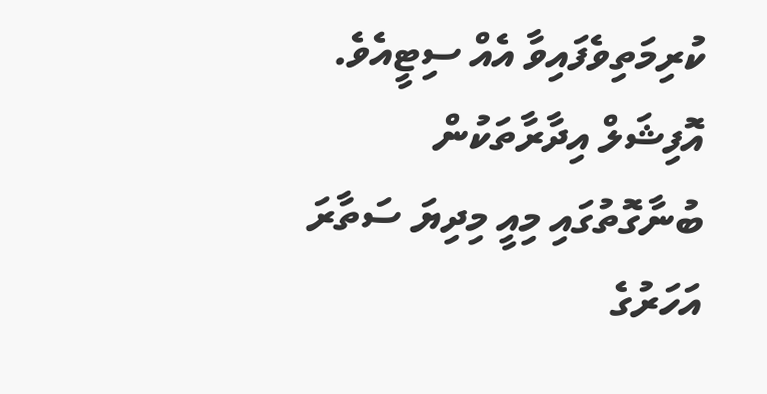ކުރިމަތިވެފައިވާ އެއް ސިޓީއެވެ. އޮފިޝަލް އިދާރާތަކުން ބުނާގޮތުގައި މިއީ މިދިޔަ ސަތާރަ އަހަރުގެ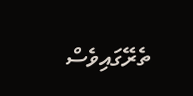ތެރޭގައިވެސް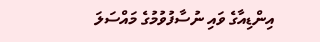އިންޑިއާގެ ވައި ނުސާފުވުމުގެ މައްސަލަ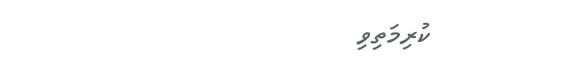ކުރިމަތިވި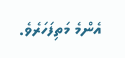އެންމެ މަތިފަހަރެވެ.